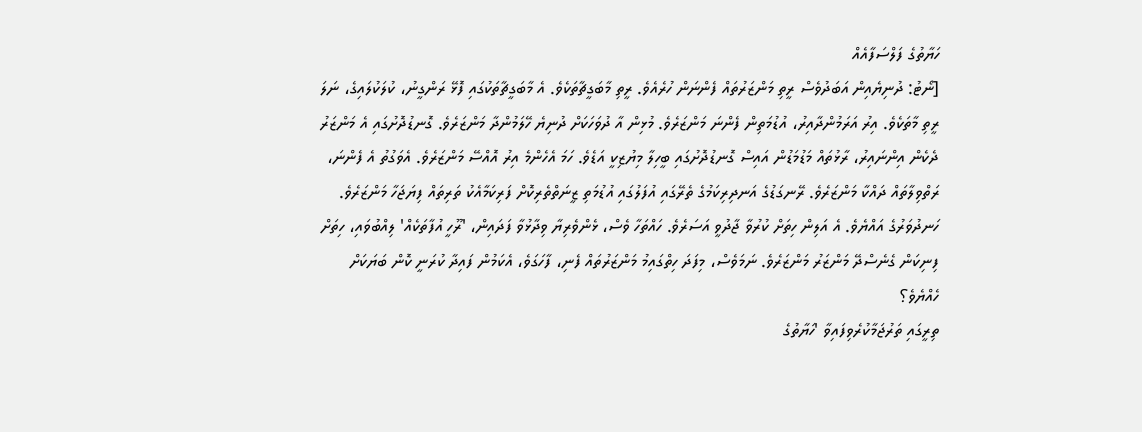ހަޔާތުގެ ފަލްސަފާއެއް
[ނޯޓު: ދުނިޔެއިން އަބަދުވެސް ރީތި މަންޒަރުތައް ފެންނަން ހުރެއެވެ. ރީތި މާބަގީޗާތަކެވެ. އެ މާބަގީޗާތަކުގައި ފޮޅޭ ރަންގީނު، ކުލަކުލައިގެ، ނަލަ ރީތި މާތަކެވެ. އިރު އަރަމުންދާއިރު، އުޑުމަތިން ފެންނަ މަންޒަރެވެ. މުޅިން އާ ދުވަހަކަށް ދުނިޔެ ހޭލަމުންދާ މަންޒަރެވެ. ގޮނޑުދޮށުގައި އެ މަންޒަރު ދެކެން އިންނައިރު، ރާޅުތައް މަޑުމަޑުން އައިސް ގޮނޑުދޮށުގައި ބީހިލާ މިޔުޒިކީ އަޑެވެ. ހަމަ އެހެންމެ އިރު އޮއްސޭ މަންޒަރެވެ. އެވަގުތު އެ ފެންނަ، ރަތްވިލާތައް ދައްކާ މަންޒަރެވެ. ރޭނގަޑުގެ އަނދިރިކަމުގެ ތެރޭގައި އުފަލުގައި އުޑުމަތި ޒީނަތްތެރިކޮށް ފަރިކަމާއެކު ތަރިތައް ފިޔަޖަހާ މަންޒަރެވެ. ހަނދުވަރުގެ އައްޔެވެ. އެ އަލިން ހިތަށް ކުރުވާ ޖާދުވީ އަސަރެވެ. ހައްތަހާ ވެސް، ޅެންވެރިޔާ ވިދާޅުވާ ފަދައިން، 'ރޫހީ އުފާތަކެއް' ލިއްބުވައި، ހިތަށް ފިނިކަން ގެނެސްދޭ މަންޒަރު މަންޒަރެވެ. ނަމަވެސް، މިފަދަ ހިތްގައިމު މަންޒަރުތައް ފެނި، ފާހަގަވެ، އެކަމުން ފައިދާ ކުރަނީ ކޮން ބަޔަކަށް ހެއްޔެވެ؟
ތިރީގައި ތަރުޖަމާކުރެވިފައިވާ 'ހަޔާތުގެ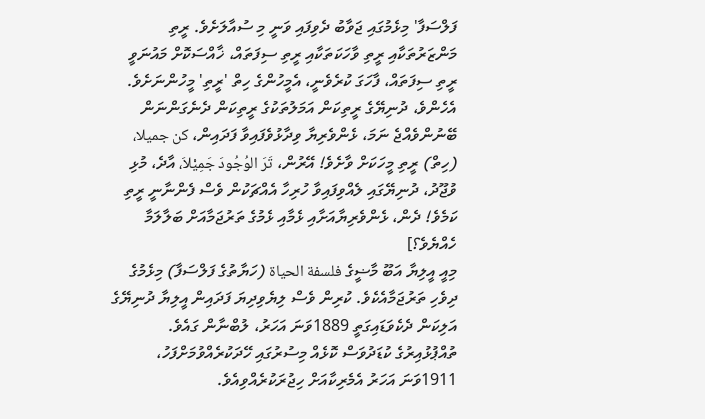ފަލްސަފާ' މިޅެމުގައި ޖަވާބު ދެވިފައި ވަނީ މި ސުއާލަށެވެ. ރީތި މަންޒަރުތަކާއި ރީތި ވާހަކަތަކާއި ރީތި ސިފަތައް، ޚާއްސަކޮށް މައުނަވީ ރީތި ސިފަތައް، ފާހަގަ ކުރެވެނީ، އެމީހުންގެ ހިތް 'ރީތި' މީހުންނަށެވެ. އެހެންވެ، ދުނިޔޭގެ ރީތިކަން އަމަލުތަކުގެ ރީތިކަން ދެނެގަންނަން ބޭނުންވެއްޖެ ނަމަ، ޅެންވެރިޔާ ވިދާޅުވެފައިވާ ފަދައިން، كن جميلا، (ހިތް) ރީތި މީހަކަށް ވާށެވެ! އޭރުން، تَرَ الوُجُودَ جَمِيْلاَ، އާދެ، މުޅި ވުޖޫދު، ދުނިޔޭގައި ލެއްވިފައިވާ ހުރިހާ އެއްޗަކުން ވެސް ފެންނާނީ ރީތި ކަމެވެ! ދެން، ޅެންވެރިޔާއަށާއި ޅެމާއި ޅެމުގެ ތަރުޖަމާއަށް ބަލާލަމާ ހެއްޔެވެ؟]
މިއީ އީލިޔާ އަބޫ މާޟީގެ فلسفة الحياة (ހަޔާތުގެ ފަލްސަފާ) މިޅެމުގެ ދިވެހި ތަރުޖަމާއެކެވެ. ކުރިން ވެސް ލިޔެވިދިޔަ ފަދައިން އީލިޔާ ދުނިޔޭގެ އަލިކަން ދެކެވަޑައިގަތީ 1889ވަނަ އަހަރު، ލުބްނާން ގައެވެ. ތުއްޕުޅުއިރުގެ ކުޑަދުވަސް ކޮޅެއް މިސުރުގައި ހޭދަކުރެއްވުމަށްފަހު، 1911ވަނަ އަހަރު އެމެރިކާއަށް ހިޖުރަކުރެއްވިއެވެ.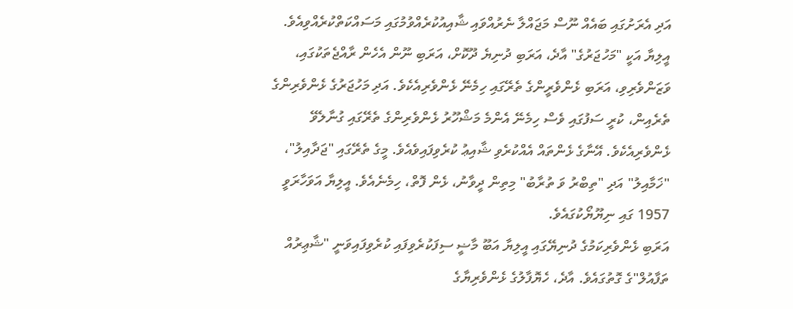އަދި އެރަށުގައި ބައެއް ނޫސް މަޖައްލާ ނެރުއްވައި ޝާއިއުކުރެއްވުމުގައި މަސައްކަތްކުރެއްވިއެވެ. އީލިޔާ އަކީ "މަހުޖަރުގެ" އާދެ، އަރަބި ދުނިޔެ ދޫކޮށް، އަރަބި ނޫން އެހެން ރާއްޖެތަކުގައި، ވަޒަންވެރިވި، އަރަބި ޅެންވެރީންގެ ތެރޭގައި ހިމެނޭ ޅެންވެރިއެކެވެ. އަދި މަހުޖަރުގެ ޅެންވެރިންގެ ތެރެއިން، ކުރީ ސަފުގައި ވެސް ހިމެނޭ އެންމެ މަޝްހޫރު ޅެންވެރިންގެ ތެރޭގައި ގުނާލެވޭ ޅެންވެރިއެކެވެ. އޭނާގެ ޅެންތައް އެއްކުރެވި ޝާއިޢު ކުރެވިފައިވެއެވެ. މީގެ ތެރޭގައި "ޖަދާއިލު"، "ޚަމާއިލު" އަދި "ތިބްރު ވަ ތުރާބު" މިތިން ދީވާނު، ޅެން ފޮތް، ހިމެނެއެވެ. އީލިޔާ އަވަހާރަވީ 1957 ގައި ނިޔޫޔޯކުގައެވެ.
އަރަބި ޅެންވެރިކަމުގެ ދުނިޔޭގައި އީލިޔާ އަބޫ މާޟީ ސިފަކުރެވިފައި ކުރެވިފައިވަނީ "ޝާޢިރުއް ތަފާއުލް"ގެ ގޮތުގައެވެ. އާދެ، ހެޔޮފާލުގެ ޅެންވެރިޔާގެ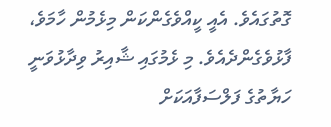ގޮތުގައެވެ. އެއީ ކީއްވެގެންކަން މިޅެމުން ހާމަވެ، ފާޅުވެގެންދެއެވެ. މި ޅެމުގައި ޝާއިރު ވިދާޅުވަނީ ހަޔާތުގެ ފަލްސަފާއަކަށް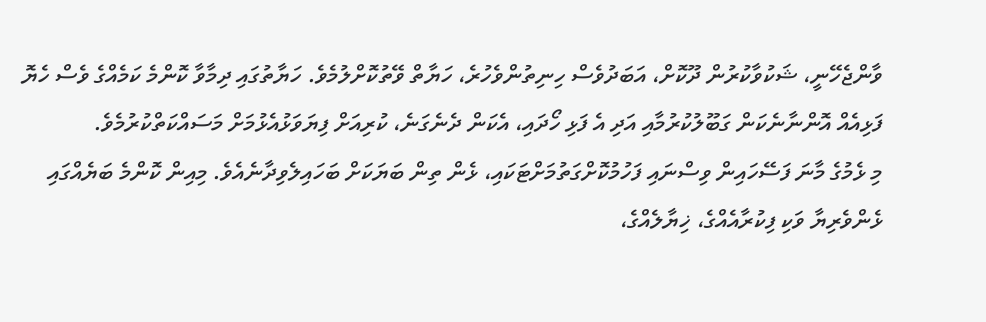ވާންޖެހޭނީ، ޝަކުވާކުރުން ދޫކޮށް، އަބަދުވެސް ހިނިތުންވެހުރެ، ހަޔާތް ވޭތުކޮށްލުމެވެ. ހަޔާތުގައި ދިމާވާ ކޮންމެ ކަމެއްގެ ވެސް ހެޔޮ ފަޅިއެއް އޮންނާނެކަން ގަބޫލުކުރުމާއި އަދި އެ ފަޅި ހޯދައި، އެކަން ދެނެގަނެ، ކުރިއަށް ފިޔަވަޅުއެޅުމަށް މަސައްކަތްކުރުމެވެ.
މި ޅެމުގެ މާނަ ފަސޭހައިން ވިސްނައި ފަހުމުކޮށްގަތުމަށްޓަކައި، ޅެން ތިން ބަޔަކަށް ބަހައިލެވިދާނެއެވެ. މިއިން ކޮންމެ ބަޔެއްގައި ޅެންވެރިޔާ ވަކި ފިކުރާއެއްގެ، ޚިޔާލެއްގެ،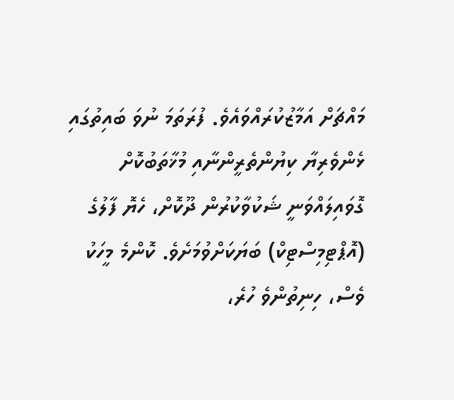މައްޗަށް އަމާޒުކުރައްވައެވެ. ފުރަތަމަ ނުވަ ބައިތުގައި ޅެންވެރިޔާ ކިޔުންތެރީންނާއި މުޚާތަބުކޮށް ގޮވައިލައްވަނީ ޝަކުވާކުރުން ދޫކޮށް، ހެޔޮ ފާލުގެ (އޮޕްޓިމިސްޓިކް) ބަޔަކަށްވުމަށެވެ. ކޮންމެ މީހަކު ވެސް، ހިނިތުންވެ ހުރެ،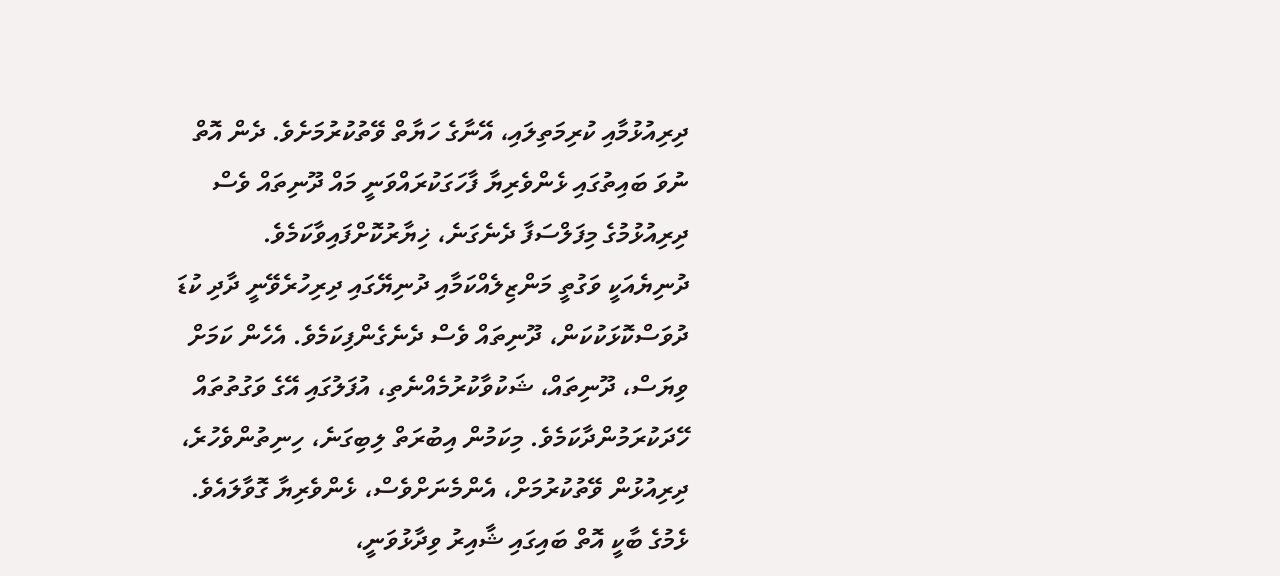ދިރިއުޅުމާއި ކުރިމަތިލައި، އޭނާގެ ހަޔާތް ވޭތުކުރުމަށެވެ. ދެން އޮތް ނުވަ ބައިތުގައި ޅެންވެރިޔާ ފާހަގަކުރައްވަނީ މައް ދޫނިތައް ވެސް ދިރިއުޅުމުގެ މިފަލްސަފާ ދެނެގަނެ، ޚިޔާރުކޮށްފައިވާކަމެވެ. ދުނިޔެއަކީ ވަގުތީ މަންޒިލެއްކަމާއި ދުނިޔޭގައި ދިރިހުރެވޭނީ ދާދި ކުޑަ ދުވަސްކޮޅަކުކަން، ދޫނިތައް ވެސް ދެނެގެންފިކަމެވެ. އެހެން ކަމަށް ވިޔަސް، ދޫނިތައް، ޝަކުވާކުރުމެއްނެތި، އުފަލުގައި އޭގެ ވަގުތުތައް ހޭދަކުރަމުންދާކަމެވެ. މިކަމުން އިބުރަތް ލިބިގަނެ، ހިނިތުންވެހުރެ، ދިރިއުޅުން ވޭތުކުރުމަށް، އެންމެނަށްވެސް، ޅެންވެރިޔާ ގޮވާލައެވެ. ޅެމުގެ ބާކީ އޮތް ބައިގައި ޝާއިރު ވިދާޅުވަނީ،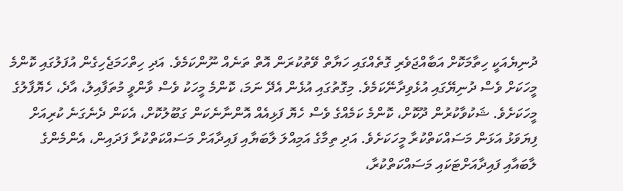ދުނިޔެއަކީ ހިތާމަކޮށް އަބާއްޖަވެރި ގޮތެއްގައި ހަޔާތް ވޭތުކުރަން އޮތް ތަނެއް ނޫންކަމެވެ. އަދި ހިތްހަމަޖެހިގެން އުފަލުގައި ކޮންމެ މީހަކަށް ވެސް ދުނިޔޭގައި އުޅެވިދާނޭކަމެވެ. މިގޮތުގައި އުޅެން އެދޭ ނަމަ، ކޮންމެ މީހަކު ވެސް ވާންވީ މުތަފާއިލު، އާދެ، ހެޔޮފާލުގެ މީހަކަށެވެ. ޝަކުވާކުރުން ދޫކޮށް، ކޮންމެ ކަމެއްގެ ވެސް ހެޔޮ ފަޅިއެއް އޮންނާނެކަން ގަބޫލުކޮށް، އެކަން ދެނެގަނެ ކުރިއަށް ފިޔަވަޅު އަޅަން މަސައްކަތްކުރާ މީހަކަށެވެ. އަދި ތިމާގެ އަމިއްލަ ލާބަޔާއި ފައިދާއަށް މަސައްކަތްކުރާ ފަދައިން، އެންމެންގެ ލާބައާއި ފައިދާއަށްޓަކައި މަސައްކަތްކުރާ،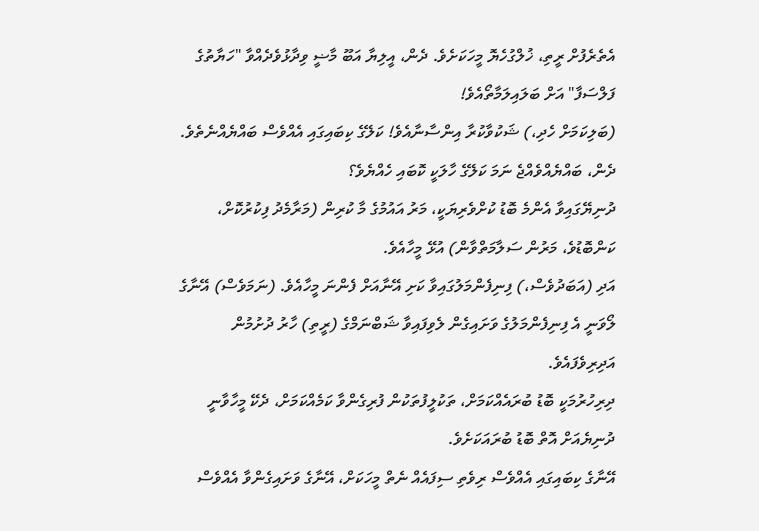އެތެރެފުށް ރީތި، ޚުލްގުހެޔޮ މީހަކަށެވެ. ދެން، އީލިޔާ އަބޫ މާޟީ ވިދާޅުވެދެއްވާ "ހަޔާތުގެ ފަލްސަފާ" އަށް ބަލައިލަމާތޯއެވެ!
(ބަލިކަމަށް ހެދި،) ޝަކުވާކުރާ އިންސާނާއެވެ! ކަލޭގެ ކިބައިގައި އެއްވެސް ބައްޔެއްނެތެވެ. ދެން، ބައްޔެއްވެއްޖެ ނަމަ ކަލޭގެ ހާލަކީ ކޮބައި ހެއްޔެވެ؟
ދުނިޔޭގައިވާ އެންމެ ބޮޑު ކުށްވެރިޔަކީ، މަރު އައުމުގެ މާ ކުރިން (މަރާމެދު ފިކުރުކޮށް، ކަންބޮޑުވެ، މަރުން ސަލާމަތްވާން) އުޅޭ މީހާއެވެ.
އަދި (އަބަދުވެސް،) ފިނިފެންމަލުގައިވާ ކަށި އޭނާއަށް ފެންނަ މީހާއެވެ. (ނަމަވެސް) އޭނާގެ ލޯވަނީ އެ ފިނިފެންމަލުގެ ވަށައިގެން ލެވިފައިވާ ޝަބްނަމްގެ (ރީތި) ހާރު ދުށުމުން އަދިރިވެފައެވެ.
ދިރިހުރުމަކީ ބޮޑު ބުރައެއްކަމަށް، ތަކުލީފުތަކުން ފުރިގެންވާ ކަމެއްކަމަށް، ދެކޭ މީހާވާނީ ދުނިޔެއަށް އޮތް ބޮޑު ބުރައަކަށެވެ.
އޭނާގެ ކިބައިގައި އެއްވެސް ރިވެތި ސިފައެއް ނެތް މީހަކަށް، އޭނާގެ ވަށައިގެންވާ އެއްވެސް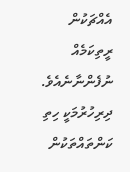އެއްޗަކުން ރީތިކަމެއް ނުފެންނާނެއެވެ.
ދިރިހުރުމަކީ ހިތި ކަންތައްތަކުން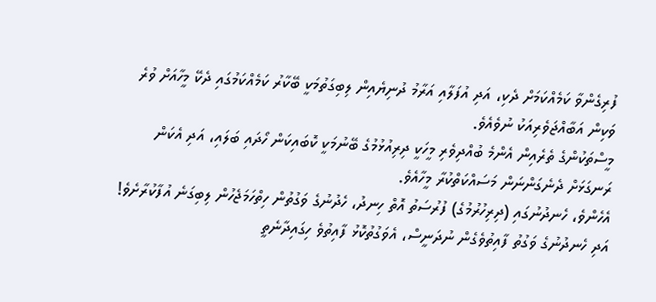ފުރިގެންވާ ކަމެއްކަމަށް ދެކި، އަދި އުފަލާއި އަރާމު ދުނިޔެއިން ލިބިގަތުމަކީ ބޭކާރު ކަމެއްކަމުގައި ދެކޭ މީހާއަށް ވުރެ ވަކިން އަބާއްޖަވެރިއަކު ނުވެއެވެ.
މީސްތަކުންގެ ތެރެއިން އެންމެ ބުއްދިވެރި މީހަކީ ދިރިއުޅުމުގެ ބޭނުމަކީ ކޮބައިކަން ހޯދައި ބަލައި، އަދި އެކަން ރަނގަޅަށް ދެނެގަންނަން މަސައްކަތްކުރާ މީހާއެވެ.
އެހެންވެ، ހެނދުނުގައި (ދިރިހުރުމުގެ) ފުރުސަތު އޮތް ހިނދު، ހެދުނުގެ ވަގުތުން ހިތްހަމަޖެހުން ލިބިގަނެ އުފާކުރާށެވެ! އަދި ހެނދުނުގެ ވަގުތު ފާއިތުވެގެން ނުދަނީސް، އެވަގުތުކޮޅު ފާއިތުވެ ހިގައިދާނެތީ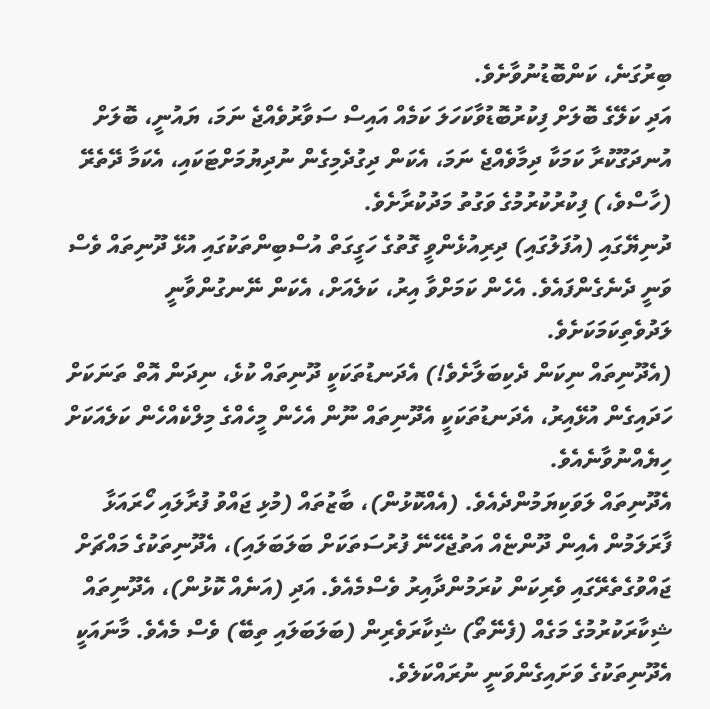ބިރުގަނެ، ކަންބޮޑުނުވާށެވެ.
އަދި ކަލޭގެ ބޮލަށް ފިކުރުބޮޑުވާކަހަލަ ކަމެއް އައިސް ސަވާރުވެއްޖެ ނަމަ، ޔައުނީ، ބޮލަށް އުނދަގޫކުރާ ކަމަކާ ދިމާވެއްޖެ ނަމަ، އެކަން ދިގުދެމިގެން ނުދިޔުމަށްޓަކައި، އެކަމާ ދޭތެރޭ (ހާސްވެ،) ފިކުރުކުރުމުގެ ވަގުތު މަދުކުރާށެވެ.
ދުނިޔޭގައި (އުފަލުގައި) ދިރިއުޅެންވީ ގޮތުގެ ހަގީގަތް އުސްބިންތަކުގައި އުޅޭ ދޫނިތައް ވެސް ވަނީ ދެނެގެންފައެވެ. އެހެން ކަމަށްވާ އިރު، ކަލެއަށް، އެކަން ނޭނގުންވާނީ ލަދުވެތިކަމަކަށެވެ.
(އެދޫނިތައް ނިކަން ދެކިބަލާށެވެ!) އެދަނޑުތަކަކީ ދޫނިތައް ކުޅެ، ނިދަން އޮތް ތަނަކަށް ހަދައިގެން އުޅޭއިރު، އެދަނޑުތަކަކީ އެދޫނިތައް ނޫން އެހެން މީހެއްގެ މިލްކެއްހެން ކަލެއަކަށް ހިޔެއްނުވާނެއެވެ.
އެދޫނިތައް ލަވަކިޔަމުންދެއެވެ. (އެއްކޮޅުން)، ބާޒުތައް (މުޅި ޖައްވު ފުރާލައި ހޯރައަޅާ ފާރަލަމުން އެއިން ދޫންޏެއް އަތުޖެހޭނޭ ފުރުސަތަކަށް ބަލަބަލައި)، އެދޫނިތަކުގެ މައްޗަށް ޖައްވުގެތެރޭގައި ވެރިކަން ކުރަމުންދާއިރު ވެސްމެއެވެ. އަދި (އަނެއް ކޮޅުން)، އެދޫނިތައް ޝިކާރަކުރުމުގެ މަގެއް (ފެނޭތޯ) ޝިކާރަވެރިން (ބަލަބަލައި ތިބޭ) ވެސް މެއެވެ. މާނައަކީ އެދޫނިތަކުގެ ވަށައިގެންވަނީ ނުރައްކަލެވެ.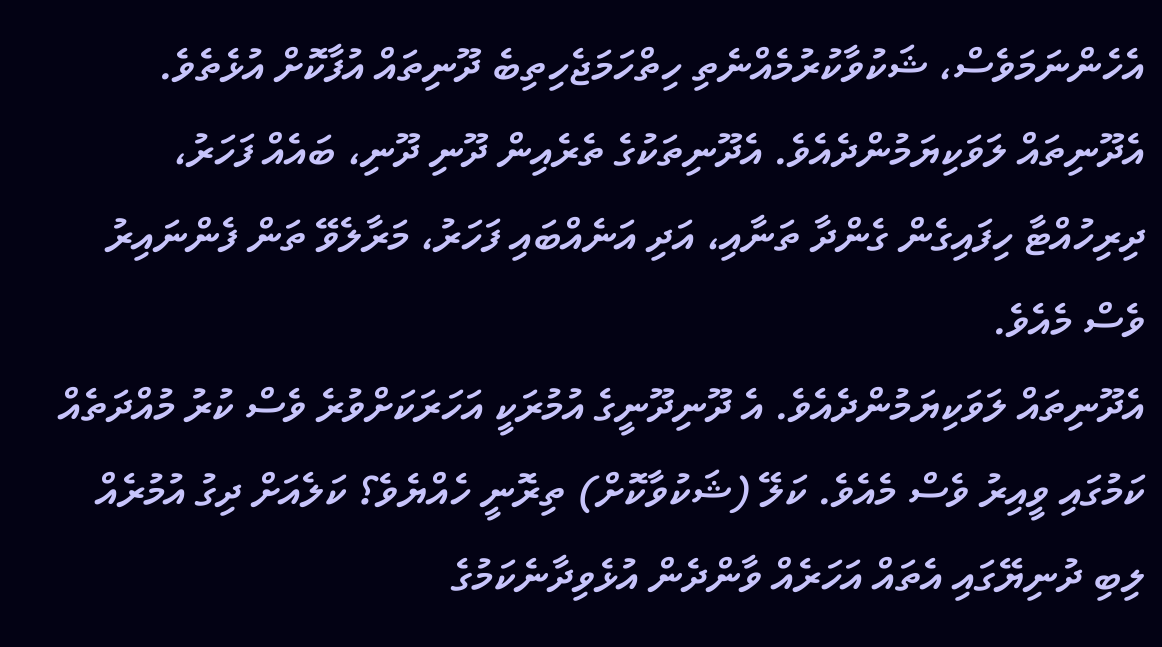އެހެންނަމަވެސް، ޝަކުވާކުރުމެއްނެތި ހިތްހަމަޖެހިތިބެ ދޫނިތައް އުފާކޮށް އުޅެތެވެ.
އެދޫނިތައް ލަވަކިޔަމުންދެއެވެ. އެދޫނިތަކުގެ ތެރެއިން ދޫނި ދޫނި، ބައެއް ފަހަރު، ދިރިހުއްޓާ ހިފައިގެން ގެންދާ ތަނާއި، އަދި އަނެއްބައި ފަހަރު، މަރާލެވޭ ތަން ފެންނައިރު ވެސް މެއެވެ.
އެދޫނިތައް ލަވަކިޔަމުންދެއެވެ. އެ ދޫނިދޫނީގެ އުމުރަކީ އަހަރަކަށްވުރެ ވެސް ކުރު މުއްދަތެއް ކަމުގައި ވީއިރު ވެސް މެއެވެ. ކަލޭ (ޝަކުވާކޮށް) ތިރޮނީ ހެއްޔެވެ؟ ކަލެއަށް ދިގު އުމުރެއް ލިބި ދުނިޔޭގައި އެތައް އަހަރެއް ވާންދެން އުޅެވިދާނެކަމުގެ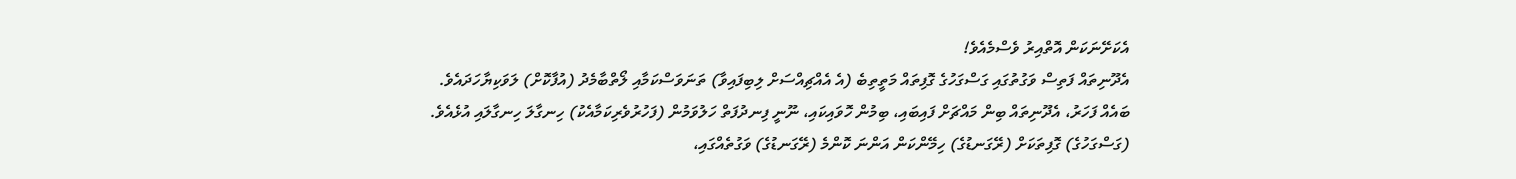އެކަށޭނަކަން އޮތްއިރު ވެސްމެއެވެ!
އެދޫނިތައް ފަތިސް ވަގުތުގައި ގަސްގަހުގެ ގޮފިތައް މަތީތިބެ (އެ އެއްޗިއްސަށް ލިބިފައިވާ) ތަނަވަސްކަމާއި ލޯތްބާމެދު (އުފާކޮށް) ލަވަކިޔާހަދައެވެ.
ބައެއް ފަހަރު، އެދޫނިތައް ބިން މައްޗަށް ފައިބައި، ބިމުން ހޮވައިކައި، ނޫނީ ފިނދުފަތް ހަލުވަމުން (ފަހުރުވެރިކަމާއެކު) ހިނގާލަ ހިނގާލައި އުޅެއެވެ.
(ގަސްގަހުގެ) ގޮފިތަކަށް (ރޭގަނޑުގެ) ހިމޭންކަން އަންނަ ކޮންމެ (ރޭގަނޑުގެ) ވަގުތެއްގައި،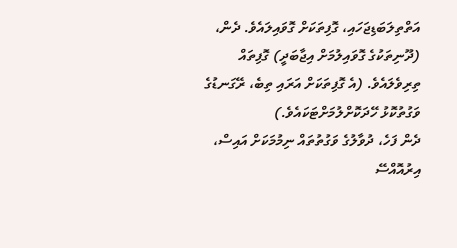އަތްތިލަބަޑިޖަހައި، ގޮފިތަކަށް ގޮވައިލައެވެ. ދެން، (ދޫނިތަކުގެ ގޮވައިލުމަށް އިޖާބަދީ) ގޮފިތައް ތިރިވެލައެވެ. (އެ ގޮފިތަކަށް އަރައި ތިބެ، ރޭގަނޑުގެ ވަގުތުކޮޅު ހޭދަކޮށްލުމަށްޓަކައެވެ.)
ދެން ފަހެ، ދުވާލުގެ ވަގުތުތައް ނިމުމަކަށް އައިސް، އިރުއޮއްސޭ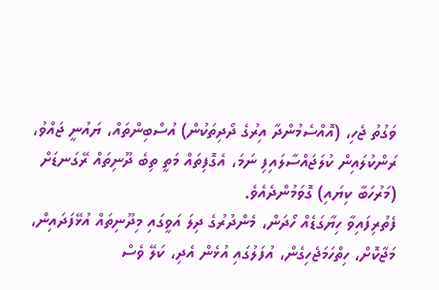ވަގުތު ޖެހި، (އޮއްސެމުންދާ އިރުގެ ދޯދިތަކުން) އުސްބިންތައް، ޔައުނީ ޖައްވު، ރަންކުލައިން ކުލަޖައްސާލައިފި ނަމަ، އެގޮފިތައް މަތީ ތިބެ ދޫނިތައް ރޭގަނޑަށް (މަރުހަބާ ކިޔައި) ގޮވަމުންދެއެވެ.
ފެތުރިފައިވާ ހިޔާގަޑެއް ހޯދަން، މެންދުރުގެ ދިލަ އަވީގައި މިދޫނިތައް އުޅޭފަދައިން، މަޖާކޮށް، ހިތްހަމަޖެހިގެން، އުފަލުގައި އުޅެން އެދި، ކަލޭ ވެސް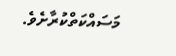މަސައްކަތްކުރާށެވެ.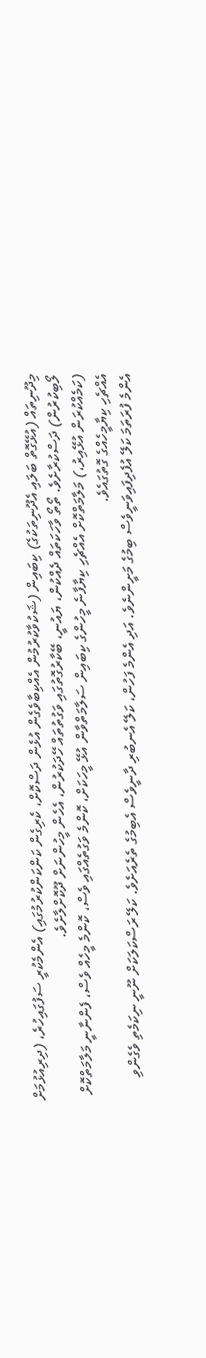މިދޫނިތައް (އުޅޭގޮތް ބަލައި އެދޫނިތަކުގެ) ކިބައިން (ޝަކުވާކުރުމުން އެއްކިބާވެގެން އުޅެން ދަސްކޮށް، ކެރިގެން ކަންކަންކުރުމުގައި) އެންމެކުރީ ސަފުގައިހުރެ، (ދިރިއުޅުމަށް ލޯބިކުރުން) ދަސްކުރާށެވެ. ތޯތޯ ވާހަކަތައް ދެއްކުން، ޔައުނީ، ބޭކާރުގޮތުގައި ވަގުތުތައް ހޭދަކުރުން، އެހެން މީހުންނަށް ދޫކޮށްލާށެވެ.
(ކަމެއްކުރަން އުޅޭއިރު،) މަލާމަތްކޮށް އެއްޗެހި ކިޔާފާނެ މީހުންގެ ކިބައިން ސަލާމަތްވާން އުޅޭ މީހަކަށް، ކޮންމެ ވަގުތެއްގައި ވެސް، ކޮންމެ މީހެއް ވެސް، ފެންނާނީ މަލާމަތްކޮށް އެއްޗެހި ކިޔާމީހެއްގެ ގޮތުގައެވެ.
އެންމެ ފުރަތަމަ ކަލޭ އުފެދިފައިވަނީވެސް ބިމުގެ މަށީންނެވެ. އަދި އެންމެ ފަހުން، ކަލޭ އެނބުރި ދާނީވެސް އެބިމުގެ ތެރެއަށެވެ. ކަލޭ ރަސްކަލަކަށް ނޫނީ ނިކަމެތި ވެގެންވި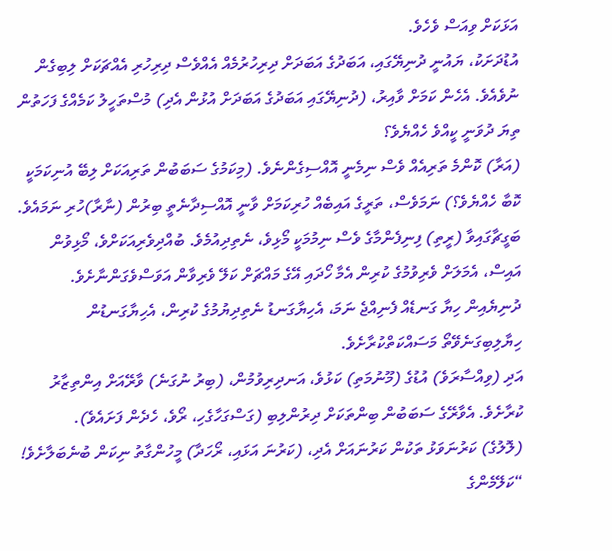އަޅަކަށް ވިއަސް ވެހެވެ.
އުޑުދަށަކު، ޔައުނީ ދުނިޔޭގައި، އަބަދުގެ އަބަދަށް ދިރިހުރުމެއް އެއްވެސް ދިރިހުރި އެއްޗަކަށް ލިބިގެން ނުވެއެވެ. އެހެން ކަމަށް ވާއިރު، (ދުނިޔޭގައި އަބަދުގެ އަބަދަށް އުޅުން އެދި) މުސްތަހީލު ކަމެއްގެ ފަހަތުން ތިޔަ ދުވަނީ ކީއްވެ ހެއްޔެވެ؟
(އަރާ) ކޮންމެ ތަރިއެއް ވެސް ނިމެނީ އޮއްސިގެންނެވެ. (މިކަމުގެ ސަބަބުން ތަރިއަކަށް ލިބޭ އުނިކަމަކީ ކޮބާ ހެއްޔެވެ؟) ނަމަވެސް، ތަރީގެ އައިބެއް ހުރިކަމަށް ވާނީ އޮއްސިދާނެތީ ބިރުން (ނާރާ)ހުރި ނަމައެވެ.
ބަގީޗާގައިވާ (ރީތި) ފިނިފެންމާގެ ވެސް ނިމުމަކީ މޯޅިވެ، ނެތިދިއުމެވެ. ބުއްދިވެރިއަކަށްވެ، މޯޅިވުން އައިސް، އެމަލަށް ވެރިވުމުގެ ކުރިން އެމާ ހޯދައި އޭގެ މައްޗަށް ކަލޭ ވެރިވާން އަވަސްވެގަންނާށެވެ.
ދުނިޔެއިން ހިޔާ ގަނޑެއް ފެނިއްޖެ ނަމަ، އެހިޔާގަނޑު ނެތިދިޔުމުގެ ކުރިން، އެހިޔާގަނޑުން ހިޔާލިބިގަނެވޭތޯ މަސައްކަތްކުރާށެވެ.
އަދި (ވިއްސާރަވެ) އުޑުގެ (މޫނުމަތި) ކަޅުވެ، އަނދިރިވުމުން، (ބިރު ނުގަނެ) ވާރޭއަށް އިންތިޒާރު ކުރާށެވެ. އެވާރޭގެ ސަބަބުން ބިންތަކަށް ދިރުންލިބި (ގަސްގަހާގެހި، ރޯވެ، ހެދެން ފަށައެވެ).
(ލޮލުގެ) ކަރުނަވަޅު ތަކުން ކަރުނައަށް އެދި، (ކަރުނަ އަޅައި، ރޯހަދާ) މީހުންގާތު ނިކަން ބުނެބަލާށެވެ! “ކަލޭމެންގެ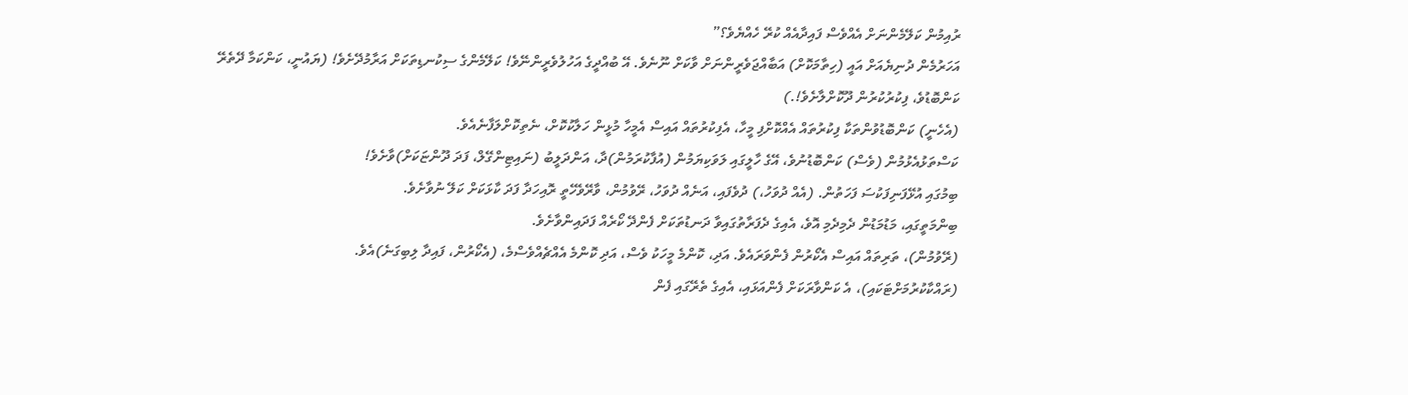ރުއިމުން ކަލޭމެންނަށް އެއްވެސް ފައިދާއެއް ކުރޭ ހެއްޔެވެ؟”
އަހަރުމެން ދުނިޔެއަށް އައީ (ހިތާމަކޮށް) އަބާއްޖަވެރީންނަށް ވާކަށް ނޫނެވެ. އޭ ބުއްދީގެ އަހުލުވެރީންނޭވެ! ކަލޭމެންގެ ސިކުނޑިތަކަށް އަރާމުދޭށެވެ! (ޔައުނީ، ކަންކަމާ ދޭތެރޭ ކަންބޮޑުވެ، ފިކުރުކުރުން ދޫކޮށްލާށެވެ!.)
(އެހެނީ) ކަންބޮޑުވުންތަކާ ފިކުރުތައް އެއްކޮށްފި މީހާ، އެފިކުރުތައް އައިސް އެމީހާ މުޅީން ހަލާކުކޮށް، ނެތިކޮށްލަފާނެއެވެ.
ކަސްތަޅުއެޅުމުން (ވެސް) ކަންބޮޑުނުވެ، އޭގެ ހާލީގައި ލަވަކިޔަމުން (އުފާކުރަމުން)ދާ، އަންދަލީބު (ނައިޓިންގޭލް، ފަދަ ދޫންޏަކަށް)ވާށެވެ!
ބިމުގައި އުޅޭފަނިފަކުސަ ފަހަތުން. (އެއް ދުވަހު،) ދުވެފައި، އަނެއް ދުވަހު، ރޭވުމުން، ވާރޭވެހޭތީ ރޮއިހަދާ ފަދަ ކާޅަކަށް ކަލޭ ނުވާށެވެ.
ބިންމަތީގައި، މަޑުމަޑުން ދެމިދެމި އޮވެ، އެއިގެ ދެފަރާތުގައިވާ ދަނޑުތަކަށް ފެންދޭ ކޯރެއް ފަދައިންވާށެވެ.
(ރޭވުމުން)، ތަރިތައް އައިސް އެކޯރުން ފެންވަރައެވެ. އަދި، ކޮންމެ މީހަކު ވެސް، އަދި ކޮންމެ އެއްޗެއްވެސްމެ، (އެކޯރުން، ފައިދާ ލިބިގަނެ)އެވެ.
(ރައްކާކުރުމަށްޓަކައި)، އެ ކަންވާރަކަށް ފެންއަޅައި، އެއިގެ ތެރޭގައި ފެން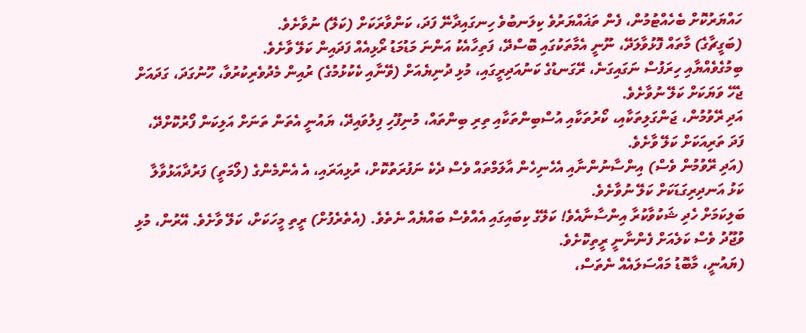ހައްޔަރުކޮށް ބެހެއްޓުމުން، ފެން ތަޣައްޔަރުވެ ކިލަނބުވެ ހިނގައިދާނޭ ފަދަ، ކަންވާރަކަށް (ކަލޭ) ނުވާށެވެ.
(ބަގީޗާގެ) މާތައް ފޮޅުވާލަދޭ، ނޫނީ އެމާތަކުގައި ބޮސްދޭ، ފަތިހާއެކު އަންނަ މަޑުމަޑު ރޯޅިއެއް ފަދައިން ކަލޭ ވާށެވެ.
ބިމުގެވެއްޔާއި ހިރަފުސް ނަގައިގަނެ، ރޭގަނޑުގެ ކަނުއަދިރީގައި، މުޅި ދުނިޔެއަށް (ވޭނާއި ކެކުޅުމުގެ) ރުއިން މެދުވެރިކުރުވާ، ހޫނުގަދަ، ގަދައަށް ޖެހޭ ވަޔަކަށް ކަލޭ ނުވާށެވެ.
އަދި ރޭވުމުން، ޖަންގަލިތަކާއި، ކޯރުތަކާއި އުސްބިންތަކާއި ތިރި ބިންތައް، މުނިފޫހި ފިލުވައިދޭ، ޔައުނީ އެތަން ތަނަށް އަލިކަން ފޯރުކޮށްދޭ، ފަދަ ތަރިއަކަށް ކަލޭ ވާށެވެ.
(އަދި ރޭވުމުން ވެސް) އިންސާނުންނާއި އެހެނިހެން އާލަމްތައް ވެސް ދެކެ ނަފުރަތުކޮށް، ރުޅިއަރައި، އެ އެންމެންގެ (ލޯމަތީ) ފަރުދާއަޅުވާލާ ކަޅު އަނދިރިގަޑަކަށް ކަލޭ ނުވާށެވެ.
ބަލިކަމަށް ހެދި ޝަކުވާކުރާ އިންސާނާއެވެ! ކަލޭގެ ކިބައިގައި އެއްވެސް ބައްޔެއް ނެތެވެ. (އެތެރެފުށް) ރީތި މީހަކަށް، ކަލޭ ވާށެވެ. އޭރުން، މުޅި ވުޖޫދު ވެސް ކަލެއަށް ފެންނާނީ ރީތިކޮށެވެ.
(ޔައުނީ، މާބޮޑު މައްސަލައެއް ނެތަސް،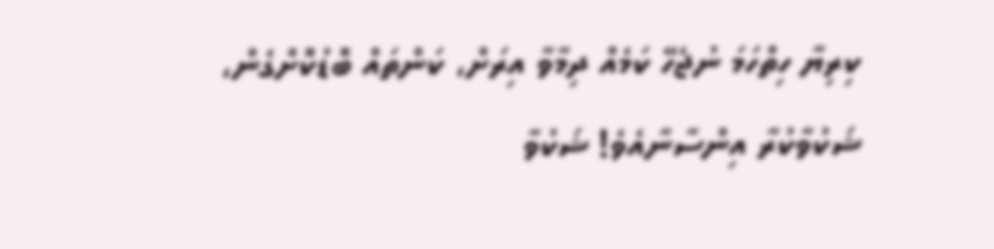ކިރިޔާ ހިތްހަމަ ނުޖެހޭ ކަމެއް ދިމާވާ އިރަށް، ކަންތައް ބޮޑުކޮށްގެން، ޝަކުވާކުރާ އިންސާނާއެވެ! ޝަކުވާ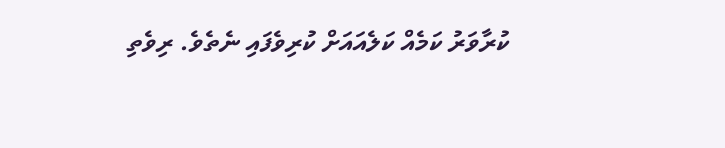ކުރާވަރު ކަމެއް ކަލެއައަށް ކުރިވެފައި ނެތެވެ. ރިވެތި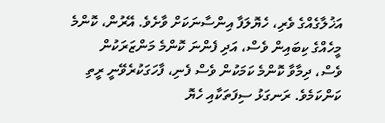އަޚުލާގެއްގެ ވެރި، ހެޔޮލަފާ އިންސާނަކަށް ވާށެވެ. އޭރުން، ކޮންމެ މީހެއްގެ ކިބައިން ވެސް، އަދި ފެންނަ ކޮންމެ މަންޒަރަކުން ވެސް، ދިމާވާ ކޮންމެ ކަމަކުން ވެސް ފެނި، ފާހަގަކުރެވޭނީ ރީތި ކަންކަމެވެ. ރަނގަޅު ސިފަތަކާއި ހެޔޮ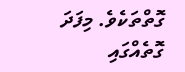ގޮތްތަކެވެ. މިފަދަ ގޮތެއްގައި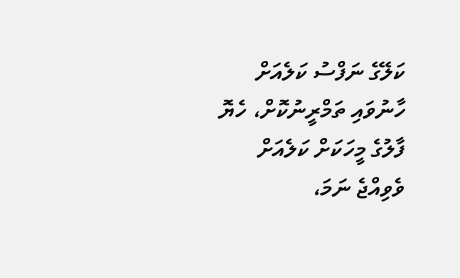ކަލޭގެ ނަފްސު ކަލެއަށް ހާނުވައި ތަމްރީނުކޮށް، ހެޔޮ ފާލުގެ މީހަކަށް ކަލެއަށް ވެވިއްޖެ ނަމަ،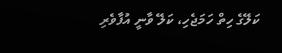ކަލޭގެ ހިތް ހަމަޖެހި، ކަލޭ ވާނީ އުފާވެރި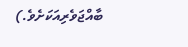ބާއްޖަވެރިއަކަށެވެ.)